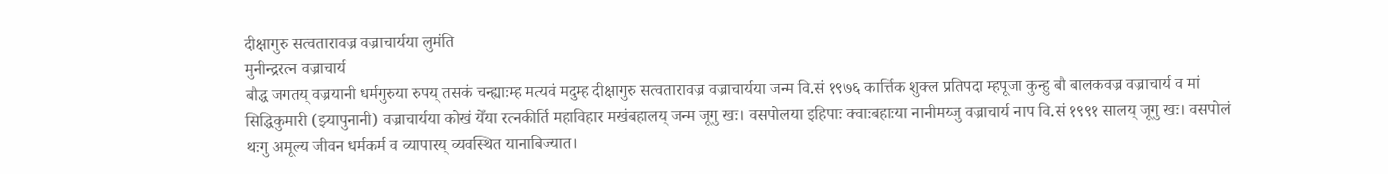दीक्षागुरु सत्वतारावज्र वज्राचार्यया लुमंति
मुनीन्द्ररत्न वज्राचार्य
बौद्ध जगतय् वज्रयानी धर्मगुरुया रुपय् तसकं चन्ह्याःम्ह मत्यवं मदुम्ह दीक्षागुरु सत्वतारावज्र वज्राचार्यया जन्म वि.सं १९७६ कार्त्तिक शुक्ल प्रतिपदा म्हपूजा कुन्हु बौ बालकवज्र वज्राचार्य व मां सिद्धिकुमारी (झ्यापुनानी) वज्राचार्यया कोखं येँया रत्नकीर्ति महाविहार मखंबहालय् जन्म जूगु खः। वसपोलया इहिपाः क्वाःबहाःया नानीमय्जु वज्राचार्य नाप वि.सं १९९१ सालय् जूगु खः। वसपोलं थःगु अमूल्य जीवन धर्मकर्म व व्यापारय् व्यवस्थित यानाबिज्यात।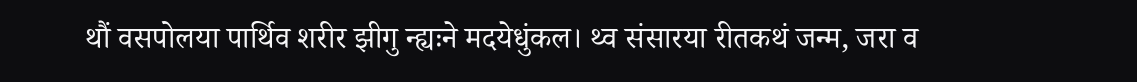थौं वसपोलया पार्थिव शरीर झीगु न्ह्यःने मदयेधुंकल। थ्व संसारया रीतकथं जन्म, जरा व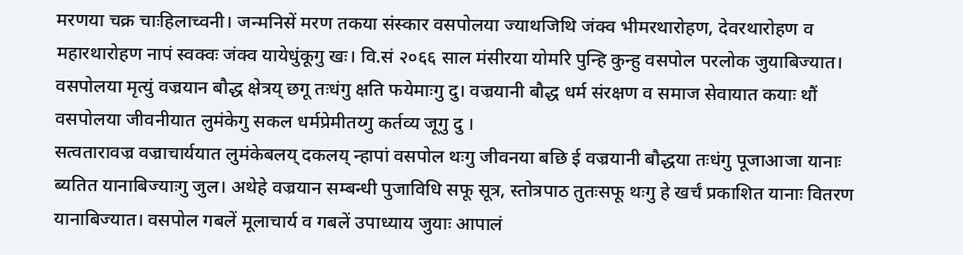मरणया चक्र चाःहिलाच्वनी। जन्मनिसें मरण तकया संस्कार वसपोलया ज्याथजिथि जंक्व भीमरथारोहण, देवरथारोहण व महारथारोहण नापं स्वक्वः जंक्व यायेधुंकूगु खः। वि.सं २०६६ साल मंसीरया योमरि पुन्हि कुन्हु वसपोल परलोक जुयाबिज्यात। वसपोलया मृत्युं वज्रयान बौद्ध क्षेत्रय् छगू तःधंगु क्षति फयेमाःगु दु। वज्रयानी बौद्ध धर्म संरक्षण व समाज सेवायात कयाः थौं वसपोलया जीवनीयात लुमंकेगु सकल धर्मप्रेमीतय्गु कर्तव्य जूगु दु ।
सत्वतारावज्र वज्राचार्ययात लुमंकेबलय् दकलय् न्हापां वसपोल थःगु जीवनया बछि ई वज्रयानी बौद्धया तःधंगु पूजाआजा यानाः ब्यतित यानाबिज्याःगु जुल। अथेहे वज्रयान सम्बन्धी पुजाविधि सफू सूत्र, स्तोत्रपाठ तुतःसफू थःगु हे खर्चं प्रकाशित यानाः वितरण यानाबिज्यात। वसपोल गबलें मूलाचार्य व गबलें उपाध्याय जुयाः आपालं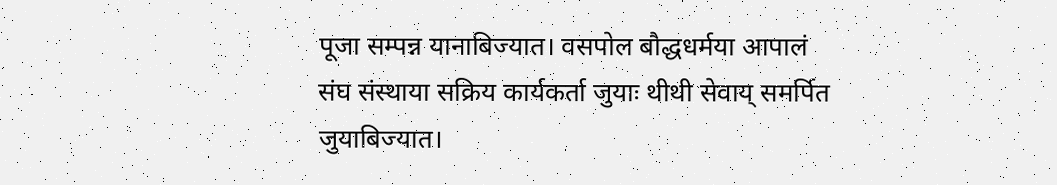पूजा सम्पन्न यानाबिज्यात। वसपोल बौद्धधर्मया आपालं संघ संस्थाया सक्रिय कार्यकर्ता जुयाः थीथी सेवाय् समर्पित जुयाबिज्यात।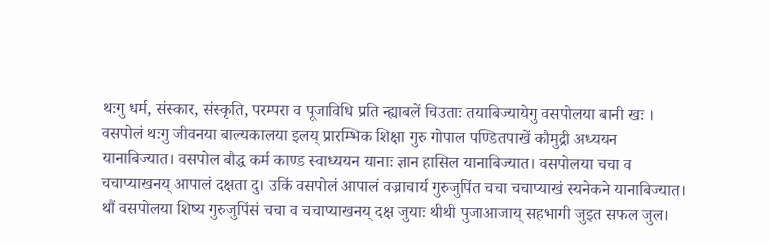थःगु धर्म, संस्कार, संस्कृति, परम्परा व पूजाविधि प्रति न्ह्याबलें चिउताः तयाबिज्यायेगु वसपोलया बानी खः ।
वसपोलं थःगु जीवनया बाल्यकालया इलय् प्रारम्भिक शिक्षा गुरु गोपाल पण्डितपाखें कौमुद्री अध्ययन यानाबिज्यात। वसपोल बौद्ध कर्म काण्ड स्वाध्ययन यानाः ज्ञान हासिल यानाबिज्यात। वसपोलया चचा व चचाप्याखनय् आपालं दक्षता दु। उकिं वसपोलं आपालं वज्राचार्य गुरुजुपिंत चचा चचाप्याखं स्यनेकने यानाबिज्यात। थौं वसपोलया शिष्य गुरुजुपिंसं चचा व चचाप्याखनय् दक्ष जुयाः थीथी पुजाआजाय् सहभागी जुइत सफल जुल।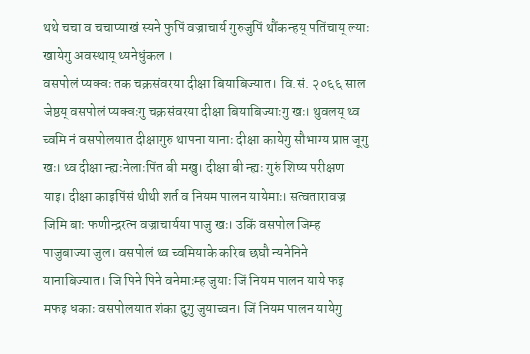थथे चचा व चचाप्याखं स्यने फुपिं वज्राचार्य गुरुजुपिं थौंकन्हय् पतिंचाय् ल्याः खायेगु अवस्थाय् थ्यनेधुंकल ।
वसपोलं प्यक्वः तक चक्रसंवरया दीक्षा बियाबिज्यात। वि.सं. २०६६ साल जेष्ठय् वसपोलं प्यक्वःगु चक्रसंवरया दीक्षा बियाबिज्याःगु खः। थुवलय् थ्व च्वमि नं वसपोलयात दीक्षागुरु थापना यानाः दीक्षा कायेगु सौभाग्य प्राप्त जूगु खः। थ्व दीक्षा न्ह्यःनेलाःपिंत बी मखु। दीक्षा बी न्ह्यः गुरुं शिष्य परीक्षण याइ। दीक्षा काइपिंसं थीथी शर्त व नियम पालन यायेमाः। सत्वतारावज्र जिमि बाः फणीन्द्ररत्न वज्राचार्यया पाजु खः। उकिं वसपोल जिम्ह पाजुबाज्या जुल। वसपोलं थ्व च्वमियाके करिब छघौ न्यनेनिने यानाबिज्यात। जि पिने पिने वनेमाःम्ह जुयाः जिं नियम पालन याये फइ मफइ धकाः वसपोलयात शंका दुगु जुयाच्वन। जिं नियम पालन यायेगु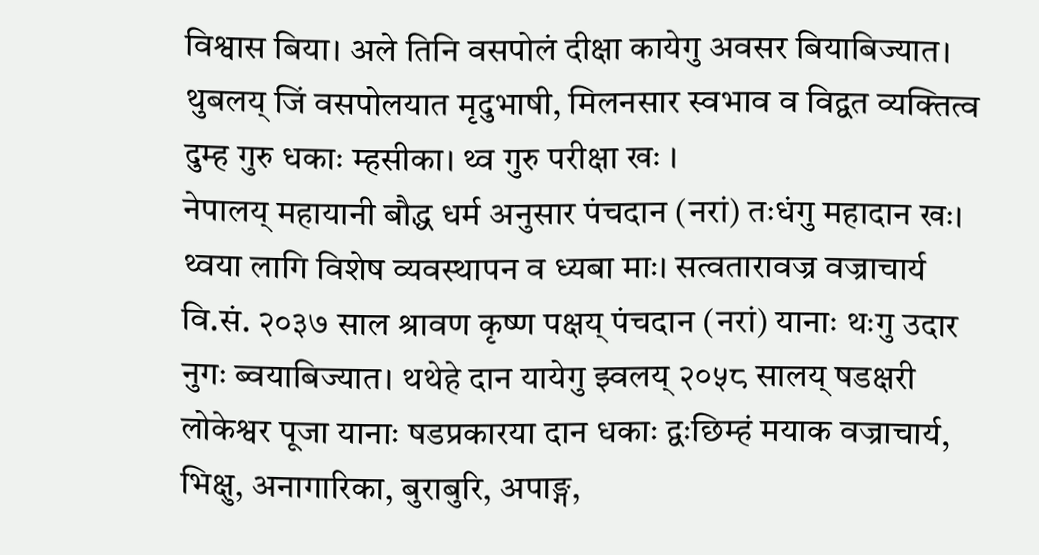विश्वास बिया। अले तिनि वसपोलं दीक्षा कायेगु अवसर बियाबिज्यात। थुबलय् जिं वसपोलयात मृदुभाषी, मिलनसार स्वभाव व विद्वत व्यक्तित्व दुम्ह गुरु धकाः म्हसीका। थ्व गुरु परीक्षा खः ।
नेपालय् महायानी बौद्ध धर्म अनुसार पंचदान (नरां) तःधंगु महादान खः। थ्वया लागि विशेष व्यवस्थापन व ध्यबा माः। सत्वतारावज्र वज्राचार्य वि.सं. २०३७ साल श्रावण कृष्ण पक्षय् पंचदान (नरां) यानाः थःगु उदार नुगः ब्वयाबिज्यात। थथेहे दान यायेगु झ्वलय् २०५८ सालय् षडक्षरी लोकेश्वर पूजा यानाः षडप्रकारया दान धकाः द्वःछिम्हं मयाक वज्राचार्य, भिक्षु, अनागारिका, बुराबुरि, अपाङ्ग,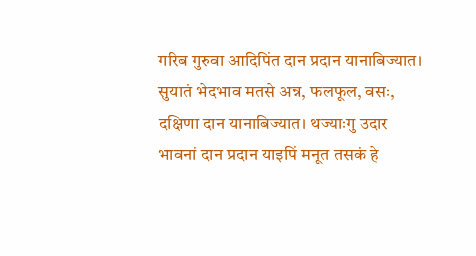गरिब गुरुवा आदिपिंत दान प्रदान यानाबिज्यात। सुयातं भेदभाव मतसे अन्न, फलफूल, वसः, दक्षिणा दान यानाबिज्यात। थज्याःगु उदार भावनां दान प्रदान याइपिं मनूत तसकं हे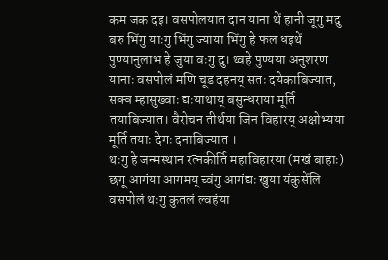कम जक दइ। वसपोलयात दान याना थें हानी जूगु मदु बरु भिंगु याःगु भिंगु ज्याया भिंगु हे फल धइथें पुण्यानुलाभ हे जुया वःगु दु। थ्वहे पुण्यया अनुशरण यानाः वसपोलं मणि चूड दहनय् सतः दयेकाबिज्यात, सक्व म्हासुख्वाः द्यःयाथाय् बसुन्धराया मूर्ति तयाबिज्यात। वैरोचन तीर्थया जिन विहारय् अक्षोभ्यया मूर्ति तयाः देगः दनाबिज्यात ।
थःगु हे जन्मस्थान रत्नकीर्ति महाविहारया (मखं बाहाः) छगू आगंया आगमय् च्वंगु आगंद्यः खुया यंकुसेंलि वसपोलं थःगु कुतलं ल्वहंया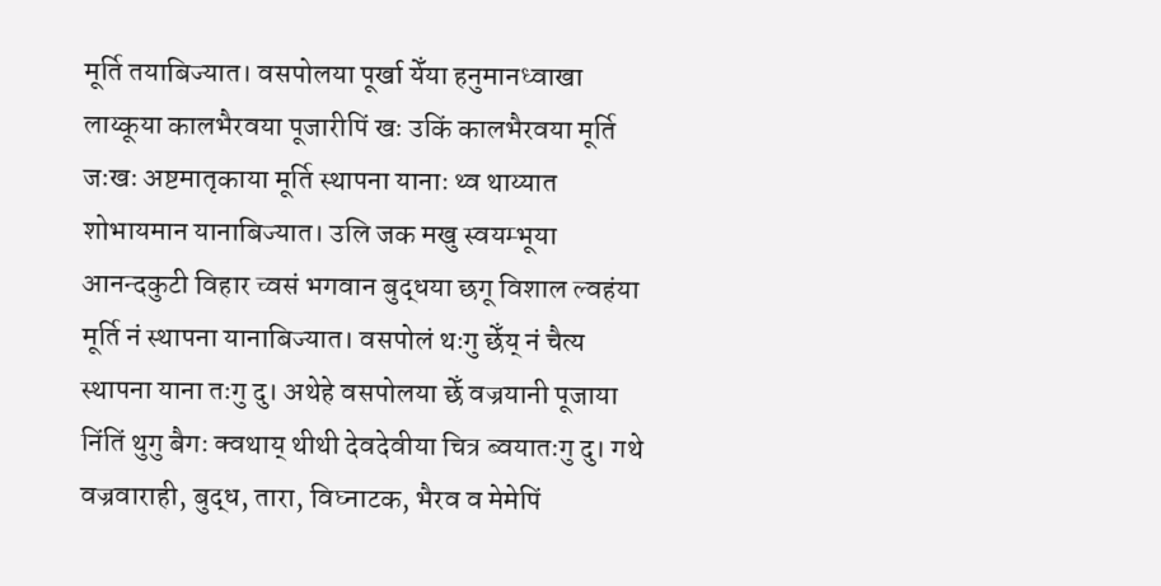मूर्ति तयाबिज्यात। वसपोलया पूर्खा येँया हनुमानध्वाखा लाय्कूया कालभैरवया पूजारीपिं खः उकिं कालभैरवया मूर्ति जःखः अष्टमातृकाया मूर्ति स्थापना यानाः थ्व थाय्यात शोभायमान यानाबिज्यात। उलि जक मखु स्वयम्भूया आनन्दकुटी विहार च्वसं भगवान बुद्धया छगू विशाल ल्वहंया मूर्ति नं स्थापना यानाबिज्यात। वसपोलं थःगु छेँय् नं चैत्य स्थापना याना तःगु दु। अथेहे वसपोलया छेँ वज्रयानी पूजाया निंतिं थुगु बैगः क्वथाय् थीथी देवदेवीया चित्र ब्वयातःगु दु। गथे वज्रवाराही, बुद्ध, तारा, विघ्नाटक, भैरव व मेमेपिं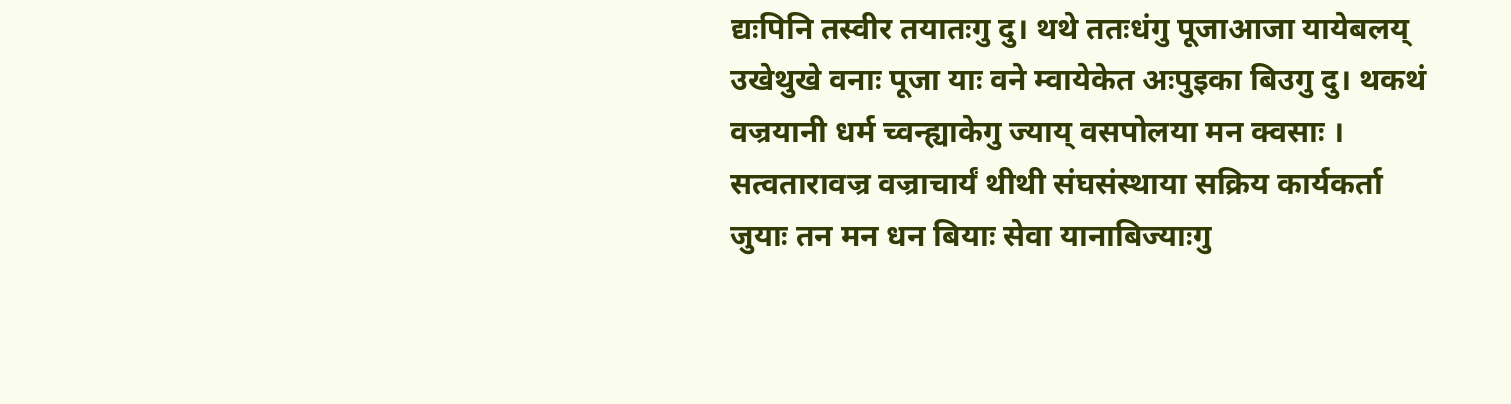द्यःपिनि तस्वीर तयातःगु दु। थथे ततःधंगु पूजाआजा यायेबलय् उखेथुखे वनाः पूजा याः वने म्वायेकेत अःपुइका बिउगु दु। थकथं वज्रयानी धर्म च्वन्ह्याकेगु ज्याय् वसपोलया मन क्वसाः ।
सत्वतारावज्र वज्राचार्यं थीथी संघसंस्थाया सक्रिय कार्यकर्ता जुयाः तन मन धन बियाः सेवा यानाबिज्याःगु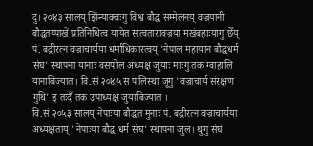दु। २०४३ सालय् झिंन्याक्वःगु विश्व बौद्ध सम्मेलनय् वज्रयानी बौद्धतय्पाखें प्रतिनिधित्व यायेत सत्वतारावज्रया मखंबहाःयागु छेँय् पं. बद्रीरत्न वज्राचार्यया धर्माधिकारत्वय् 'नेपाल महायान बौद्धधर्म संघ' स्थापना यानाः वसपोल अध्यक्ष जुयाः माःगु तक ग्वाहालि यानाबिज्यात। वि.सं २०४५ स पलिस्था जूगु 'वज्राचार्य संरक्षण गुथि' इ तःदँ तक उपाध्यक्ष जुयाबिज्यात ।
वि.सं २०५३ सालय् नेपाःया बौद्धत मुनाः पं. बद्रीरत्न वज्राचार्यया अध्यक्षताय् 'नेपाःया बौद्ध धर्म संघ' स्थापना जुल। थुगु संघं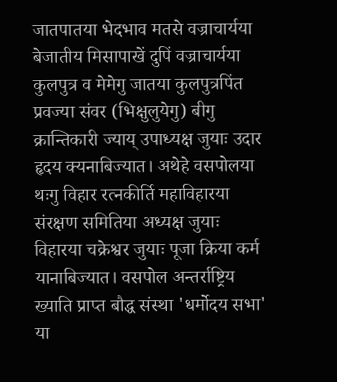जातपातया भेदभाव मतसे वज्राचार्यया बेजातीय मिसापाखें दुपिं वज्राचार्यया कुलपुत्र व मेमेगु जातया कुलपुत्रपिंत प्रवज्या संवर (भिक्षुलुयेगु) बीगु क्रान्तिकारी ज्याय् उपाध्यक्ष जुयाः उदार हृदय क्यनाबिज्यात। अथेहे वसपोलया थःगु विहार रत्नकीर्ति महाविहारया संरक्षण समितिया अध्यक्ष जुयाः विहारया चक्रेश्वर जुयाः पूजा क्रिया कर्म यानाबिज्यात। वसपोल अन्तर्राष्ट्रिय ख्याति प्राप्त बौद्ध संस्था 'धर्मोदय सभा' या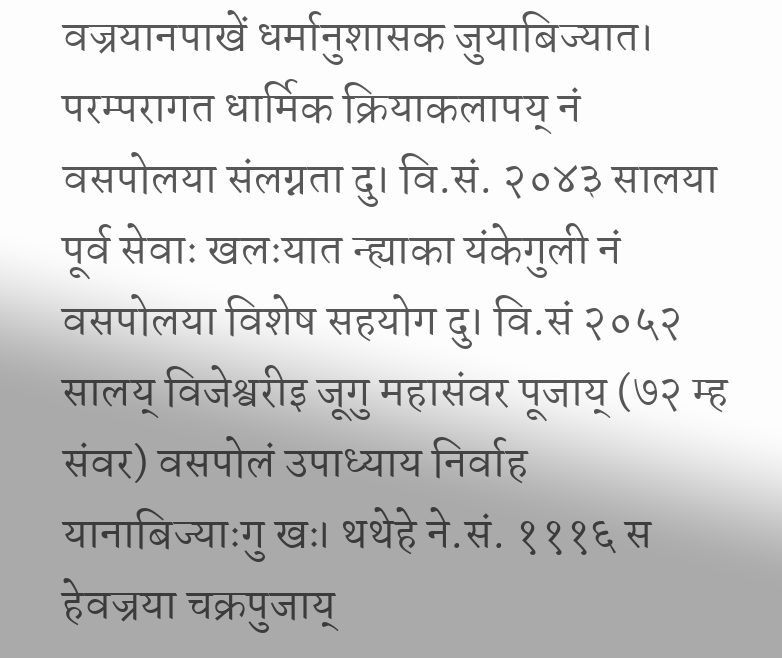वज्रयानपाखें धर्मानुशासक जुयाबिज्यात। परम्परागत धार्मिक क्रियाकलापय् नं वसपोलया संलग्नता दु। वि.सं. २०४३ सालया पूर्व सेवाः खलःयात न्ह्याका यंकेगुली नं वसपोलया विशेष सहयोग दु। वि.सं २०५२ सालय् विजेश्वरीइ जूगु महासंवर पूजाय् (७२ म्ह संवर) वसपोलं उपाध्याय निर्वाह यानाबिज्याःगु खः। थथेहे ने.सं. १११६ स हेवज्रया चक्रपुजाय्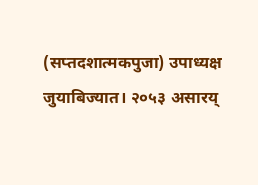(सप्तदशात्मकपुजा) उपाध्यक्ष जुयाबिज्यात। २०५३ असारय्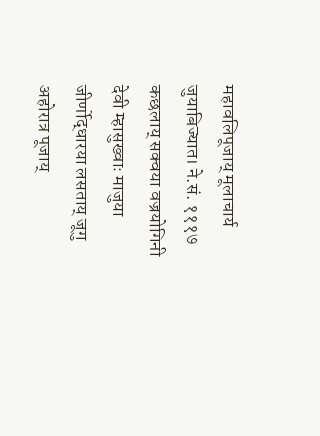महावलिपूजाय् मूलाचार्य जुयाबिज्यात। ने.सं. १११७ कछलाय् सक्वया वज्रयोगिनी देवी म्हासुख्वाः माजुया जीर्णोद्धारया लसताय् जूगु अहोरात्र पूजाय्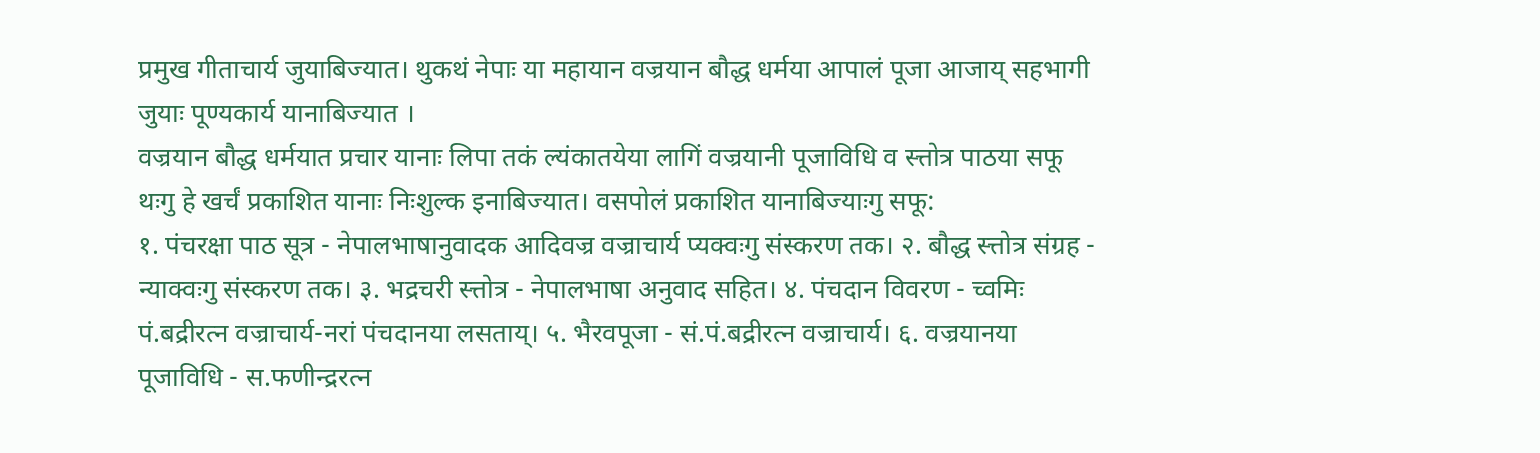प्रमुख गीताचार्य जुयाबिज्यात। थुकथं नेपाः या महायान वज्रयान बौद्ध धर्मया आपालं पूजा आजाय् सहभागी जुयाः पूण्यकार्य यानाबिज्यात ।
वज्रयान बौद्ध धर्मयात प्रचार यानाः लिपा तकं ल्यंकातयेया लागिं वज्रयानी पूजाविधि व स्त्तोत्र पाठया सफू थःगु हे खर्चं प्रकाशित यानाः निःशुल्क इनाबिज्यात। वसपोलं प्रकाशित यानाबिज्याःगु सफू:
१. पंचरक्षा पाठ सूत्र - नेपालभाषानुवादक आदिवज्र वज्राचार्य प्यक्वःगु संस्करण तक। २. बौद्ध स्त्तोत्र संग्रह - न्याक्वःगु संस्करण तक। ३. भद्रचरी स्त्तोत्र - नेपालभाषा अनुवाद सहित। ४. पंचदान विवरण - च्वमिः पं.बद्रीरत्न वज्राचार्य-नरां पंचदानया लसताय्। ५. भैरवपूजा - सं.पं.बद्रीरत्न वज्राचार्य। ६. वज्रयानया पूजाविधि - स.फणीन्द्ररत्न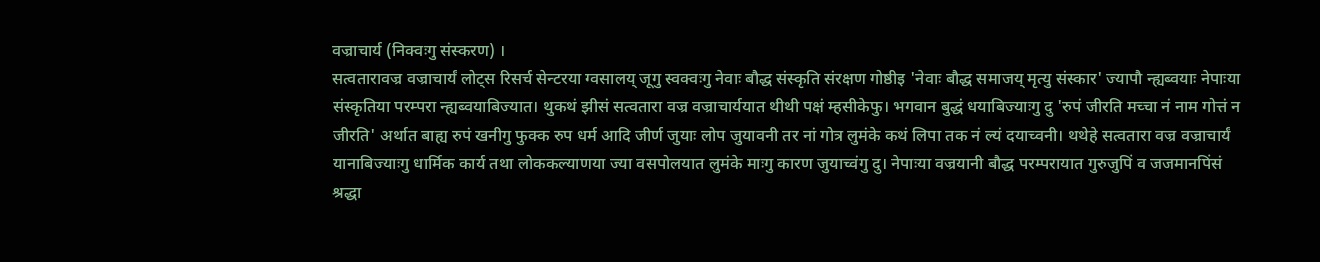वज्राचार्य (निक्वःगु संस्करण) ।
सत्वतारावज्र वज्राचार्यं लोट्स रिसर्च सेन्टरया ग्वसालय् जूगु स्वक्वःगु नेवाः बौद्ध संस्कृति संरक्षण गोष्ठीइ 'नेवाः बौद्ध समाजय् मृत्यु संस्कार' ज्यापौ न्ह्यब्वयाः नेपाःया संस्कृतिया परम्परा न्ह्यब्वयाबिज्यात। थुकथं झीसं सत्वतारा वज्र वज्राचार्ययात थीथी पक्षं म्हसीकेफु। भगवान बुद्धं धयाबिज्याःगु दु 'रुपं जीरति मच्चा नं नाम गोत्तं न जीरति' अर्थात बाह्य रुपं खनीगु फुक्क रुप धर्म आदि जीर्ण जुयाः लोप जुयावनी तर नां गोत्र लुमंके कथं लिपा तक नं ल्यं दयाच्वनी। थथेहे सत्वतारा वज्र वज्राचार्यं यानाबिज्याःगु धार्मिक कार्य तथा लोककल्याणया ज्या वसपोलयात लुमंके माःगु कारण जुयाच्वंगु दु। नेपाःया वज्रयानी बौद्ध परम्परायात गुरुजुपिं व जजमानपिंसं श्रद्धा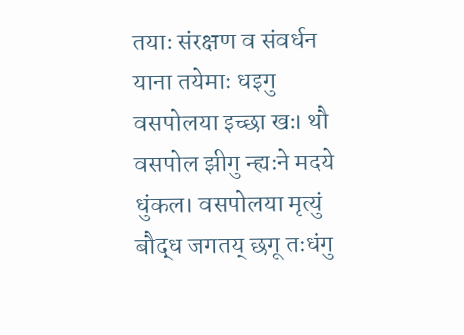तयाः संरक्षण व संवर्धन याना तयेमाः धइगु वसपोलया इच्छा खः। थौ वसपोल झीगु न्ह्यःने मदये धुंकल। वसपोलया मृत्युं बौद्ध जगतय् छगू तःधंगु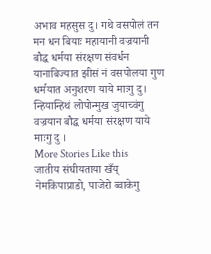अभाव महसुस दु। गथे वसपोलं तन मन धन बियाः महायानी वज्रयानी बौद्ध धर्मया संरक्षण संवर्धन यानाबिज्यात झीसं नं वसपोलया गुण धर्मयात अनुशरण याये माःगु दु। न्हियान्हिथं लोपोन्मुख जुयाच्वंगु वज्रयान बौद्ध धर्मया संरक्षण याये माःगु दु ।
More Stories Like this
जातीय संघीयताया खँय् नेमकिपाप्राडो, पाजेरो ब्वाकेगु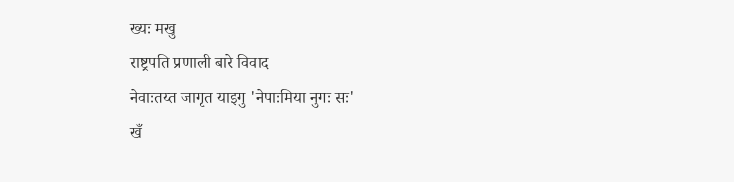ख्यः मखु
राष्ट्रपति प्रणाली बारे विवाद
नेवाःतय्त जागृत याइगु 'नेपाःमिया नुगः सः'
खँ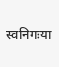स्वनिगःया